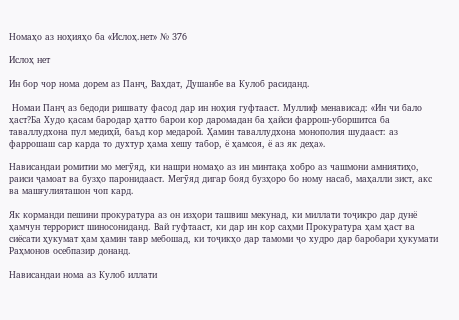Номаҳо аз ноҳияҳо ба «Ислоҳ.нет» № 376

Ислоҳ нет

Ин бор чор нома дорем аз Панҷ, Ваҳдат, Душанбе ва Кулоб расиданд.

 Номаи Панҷ аз бедоди ришвату фасод дар ин ноҳия гуфтааст. Муллиф менависад: «Ин чи бало ҳаст?Ба Худо қасам бародар ҳатто барои кор даромадан ба ҳайси фаррош-уборшитса ба таваллудхона пул медиҳӣ, баъд кор медароӣ. Ҳамин таваллудхона монополия шудааст: аз фаррошаш сар карда то духтур ҳама хешу табор, ё ҳамсоя, ё аз як деҳа».

Нависандаи ромитии мо мегӯяд, ки нашри номаҳо аз ин минтақа хобро аз чашмони амниятиҳо, раиси ҷамоат ва бузҳо паронидааст. Мегӯяд дигар бояд бузҳоро бо ному насаб, маҳалли зист, акс ва машғулияташон чоп кард.

Як корманди пешини прокуратура аз он изҳори ташвиш мекунад, ки миллати тоҷикро дар дунё ҳамчун террорист шиносониданд. Вай гуфтааст, ки дар ин кор саҳми Прокуратура ҳам ҳаст ва сиёсати ҳукумат ҳам ҳамин тавр мебошад, ки тоҷикҳо дар тамоми ҷо худро дар баробари ҳукумати Раҳмонов осебпазир донанд.

Нависандаи нома аз Кулоб иллати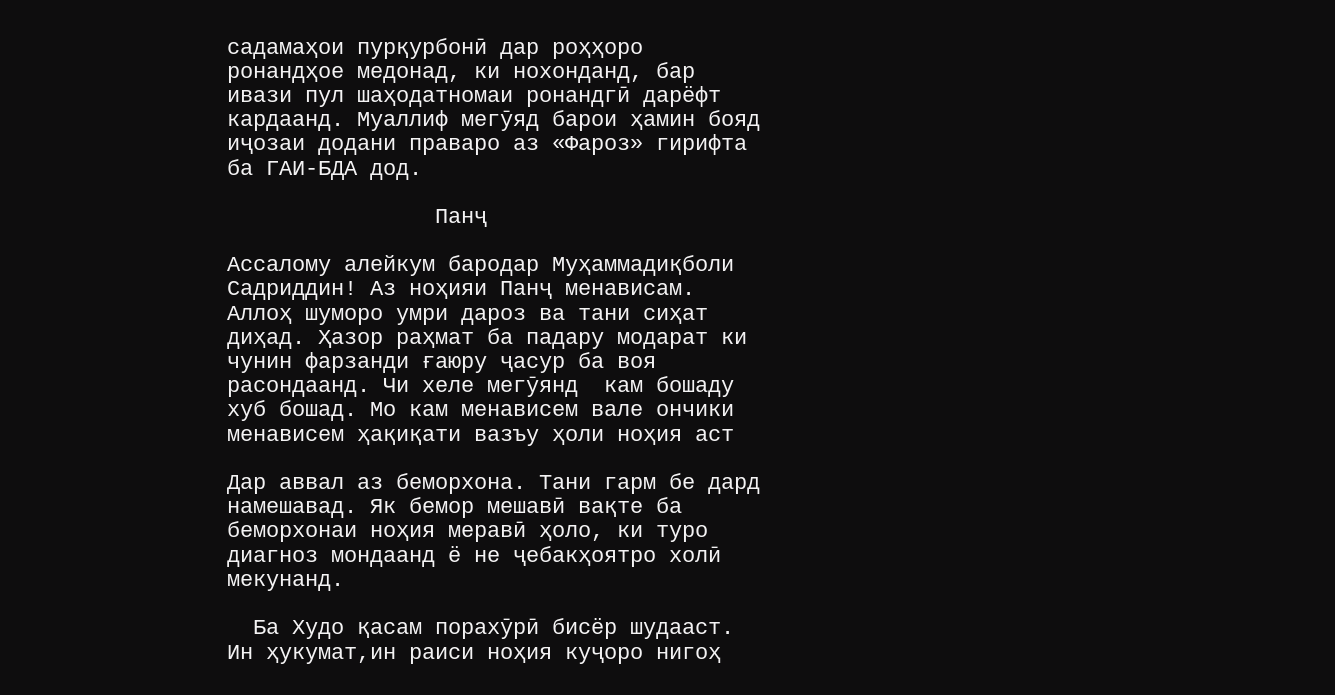садамаҳои пурқурбонӣ дар роҳҳоро ронандҳое медонад, ки нохонданд, бар ивази пул шаҳодатномаи ронандгӣ дарёфт кардаанд. Муаллиф мегӯяд барои ҳамин бояд иҷозаи додани праваро аз «Фароз» гирифта ба ГАИ-БДА дод.

                Панҷ

Ассалому алейкум бародар Муҳаммадиқболи Садриддин! Аз ноҳияи Панҷ менависам. Аллоҳ шуморо умри дароз ва тани сиҳат диҳад. Ҳазор раҳмат ба падару модарат ки чунин фарзанди ғаюру ҷасур ба воя расондаанд. Чи хеле мегӯянд  кам бошаду хуб бошад. Мо кам менависем вале ончики менависем ҳақиқати вазъу ҳоли ноҳия аст

Дар аввал аз беморхона. Тани гарм бе дард намешавад. Як бемор мешавӣ вақте ба беморхонаи ноҳия меравӣ ҳоло, ки туро диагноз мондаанд ё не ҷебакҳоятро холӣ мекунанд.

  Ба Худо қасам порахӯрӣ бисёр шудааст. Ин ҳукумат,ин раиси ноҳия куҷоро нигоҳ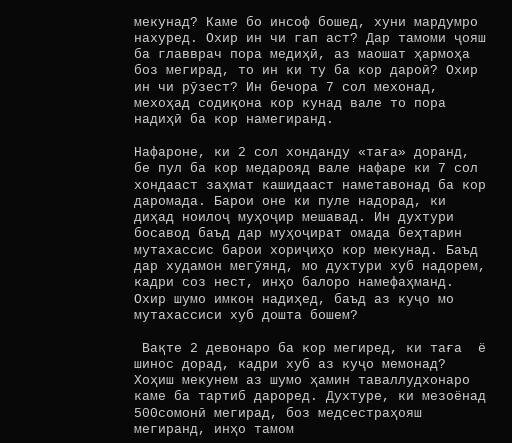мекунад? Каме бо инсоф бошед, хуни мардумро нахуред. Охир ин чи гап аст? Дар тамоми ҷояш ба главврач пора медиҳӣ, аз маошат ҳармоҳа боз мегирад, то ин ки ту ба кор дароӣ? Охир ин чи рӯзест? Ин бечора 7 сол мехонад, мехоҳад содиқона кор кунад вале то пора надиҳӣ ба кор намегиранд.

Нафароне, ки 2 сол хонданду «таға» доранд, бе пул ба кор медарояд вале нафаре ки 7 сол хондааст заҳмат кашидааст наметавонад ба кор даромада. Барои оне ки пуле надорад, ки диҳад ноилоҷ муҳоҷир мешавад. Ин духтури босавод баъд дар муҳоҷират омада беҳтарин мутахассис барои хориҷиҳо кор мекунад. Баъд дар худамон мегӯянд, мо духтури хуб надорем, кадри соз нест, инҳо балоро намефаҳманд. Охир шумо имкон надиҳед, баъд аз куҷо мо мутахассиси хуб дошта бошем?

 Вақте 2 девонаро ба кор мегиред, ки таға  ё шинос дорад, кадри хуб аз куҷо мемонад? Хоҳиш мекунем аз шумо ҳамин таваллудхонаро каме ба тартиб дароред. Духтуре, ки мезоёнад 500сомонӣ мегирад, боз медсестраҳояш мегиранд, инҳо тамом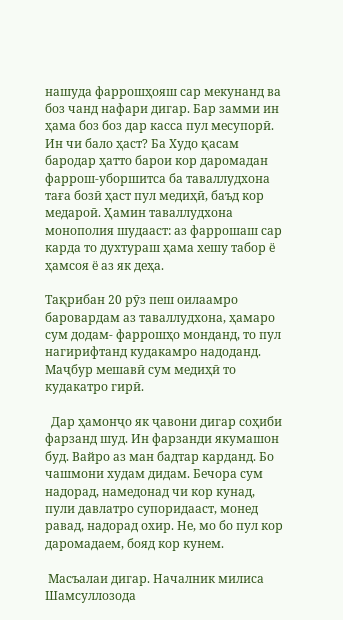нашуда фаррошҳояш сар мекунанд ва боз чанд нафари дигар. Бар замми ин ҳама боз боз дар касса пул месупорӣ. Ин чи бало ҳаст? Ба Худо қасам бародар ҳатто барои кор даромадан фаррош-уборшитса ба таваллудхона таға бозӣ ҳаст пул медиҳӣ, баъд кор медароӣ. Ҳамин таваллудхона монополия шудааст: аз фаррошаш сар карда то духтураш ҳама хешу табор ё ҳамсоя ё аз як деҳа.

Тақрибан 20 рӯз пеш оилаамро баровардам аз таваллудхона, ҳамаро сум додам- фаррошҳо монданд, то пул нагирифтанд кудакамро надоданд. Маҷбур мешавӣ сум медиҳӣ то кудакатро гирӣ.

  Дар ҳамонҷо як ҷавони дигар соҳиби фарзанд шуд. Ин фарзанди якумашон буд. Вайро аз ман бадтар карданд. Бо чашмони худам дидам. Бечора сум надорад, намедонад чи кор кунад, пули давлатро супоридааст, монед равад, надорад охир. Не, мо бо пул кор даромадаем, бояд кор кунем.

 Масъалаи дигар. Началник милиса Шамсуллозода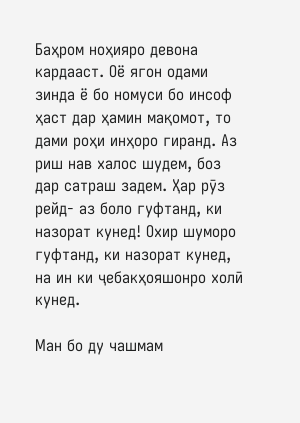Баҳром ноҳияро девона кардааст. Оё ягон одами зинда ё бо номуси бо инсоф ҳаст дар ҳамин мақомот, то дами роҳи инҳоро гиранд. Аз риш нав халос шудем, боз дар сатраш задем. Ҳар рӯз рейд- аз боло гуфтанд, ки назорат кунед! Охир шуморо гуфтанд, ки назорат кунед, на ин ки ҷебакҳояшонро холӣ кунед.

Ман бо ду чашмам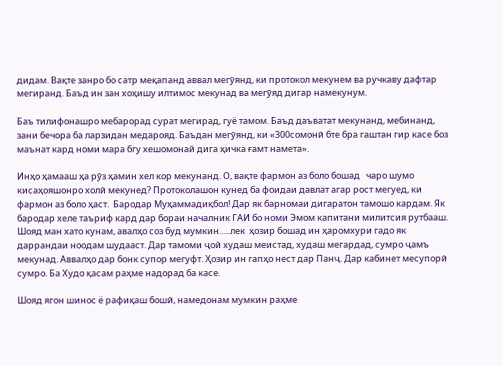дидам. Вақте занро бо сатр меқапанд аввал мегӯянд, ки протокол мекунем ва ручкаву дафтар мегиранд. Баъд ин зан хоҳишу илтимос мекунад ва мегӯяд дигар намекунум.

Баъ тилифонашро мебарорад сурат мегирад, гуё тамом. Баъд даъватат мекунанд, мебинанд, зани бечора ба ларзидан медарояд. Баъдан мегӯянд, ки «300сомонӣ бте бра гаштан гир касе боз маънат кард номи мара бгу хешомонай дига ҳичка ғамт намета».

Инҳо ҳамааш ҳа рӯз ҳамин хел кор мекунанд. О, вақте фармон аз боло бошад   чаро шумо кисаҳояшонро холӣ мекунед? Протоколашон кунед ба фоидаи давлат агар рост мегуед, ки фармон аз боло ҳаст.  Бародар Муҳаммадиқбол! Дар як барномаи дигаратон тамошо кардам. Як бародар хеле таъриф кард дар бораи началник ГАИ бо номи Эмом капитани милитсия рутбааш. Шояд ман хато кунам, авалҳо соз буд мумкин…..лек  ҳозир бошад ин ҳаромхури гадо як даррандаи ноодам шудааст. Дар тамоми ҷой худаш меистад, худаш мегардад, сумро ҷамъ мекунад. Аввалҳо дар бонк супор мегуфт. Ҳозир ин гапҳо нест дар Панҷ. Дар кабинет месупорӣ сумро. Ба Худо қасам раҳме надорад ба касе.

Шояд ягон шинос ё рафиқаш бошӣ, намедонам мумкин раҳме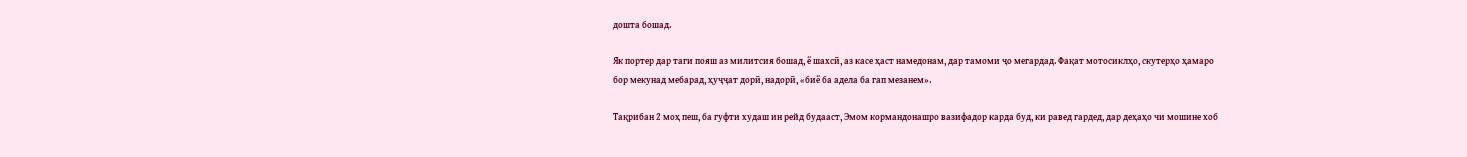дошта бошад.

Як портер дар таги пояш аз милитсия бошад, ё шахсӣ, аз касе ҳаст намедонам, дар тамоми ҷо мегардад. Фақат мотосиклҳо, скутерҳо ҳамаро бор мекунад мебарад, ҳуҷҷат дорӣ, надорӣ, «биё ба адела ба гап мезанем».

Тақрибан 2 моҳ пеш, ба гуфти худаш ин рейд будааст, Эмом кормандонашро вазифадор карда буд, ки равед гардед, дар деҳаҳо чи мошине хоб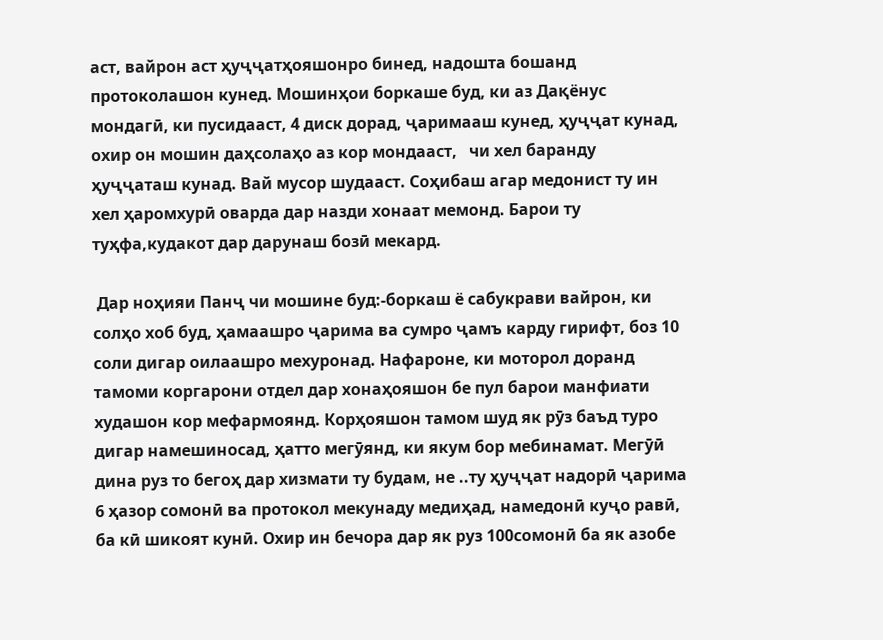аст, вайрон аст ҳуҷҷатҳояшонро бинед, надошта бошанд протоколашон кунед. Мошинҳои боркаше буд, ки аз Дақёнус мондагӣ, ки пусидааст, 4 диск дорад, ҷаримааш кунед, ҳуҷҷат кунад, охир он мошин даҳсолаҳо аз кор мондааст,   чи хел баранду ҳуҷҷаташ кунад. Вай мусор шудааст. Соҳибаш агар медонист ту ин хел ҳаромхурӣ оварда дар назди хонаат мемонд. Барои ту туҳфа,кудакот дар дарунаш бозӣ мекард.

 Дар ноҳияи Панҷ чи мошине буд:-боркаш ё сабукрави вайрон, ки солҳо хоб буд, ҳамаашро ҷарима ва сумро ҷамъ карду гирифт, боз 10 соли дигар оилаашро мехуронад. Нафароне, ки моторол доранд тамоми коргарони отдел дар хонаҳояшон бе пул барои манфиати худашон кор мефармоянд. Корҳояшон тамом шуд як рӯз баъд туро дигар намешиносад, ҳатто мегӯянд, ки якум бор мебинамат. Мегӯӣ дина руз то бегоҳ дар хизмати ту будам, не ..ту ҳуҷҷат надорӣ ҷарима 6 ҳазор сомонӣ ва протокол мекунаду медиҳад, намедонӣ куҷо равӣ, ба кӣ шикоят кунӣ. Охир ин бечора дар як руз 100сомонӣ ба як азобе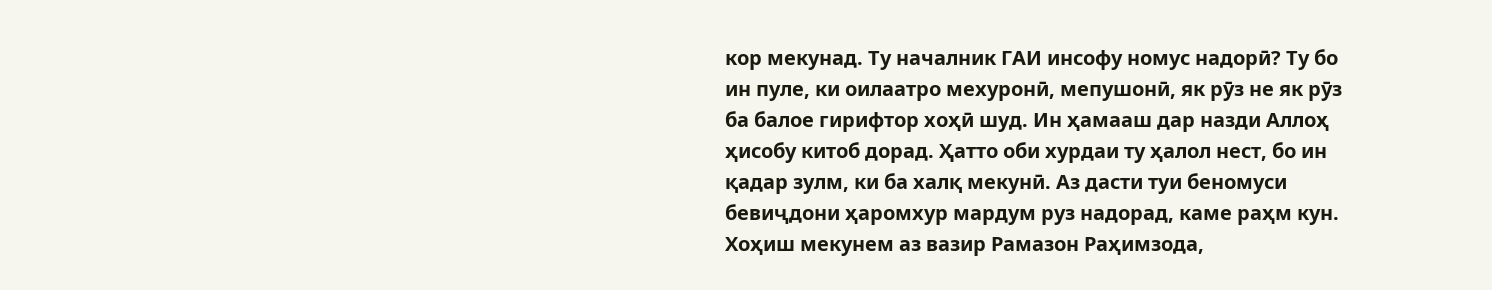кор мекунад. Ту началник ГАИ инсофу номус надорӣ? Ту бо ин пуле, ки оилаатро мехуронӣ, мепушонӣ, як рӯз не як рӯз ба балое гирифтор хоҳӣ шуд. Ин ҳамааш дар назди Аллоҳ ҳисобу китоб дорад. Ҳатто оби хурдаи ту ҳалол нест, бо ин қадар зулм, ки ба халқ мекунӣ. Аз дасти туи беномуси бевиҷдони ҳаромхур мардум руз надорад, каме раҳм кун. Хоҳиш мекунем аз вазир Рамазон Раҳимзода,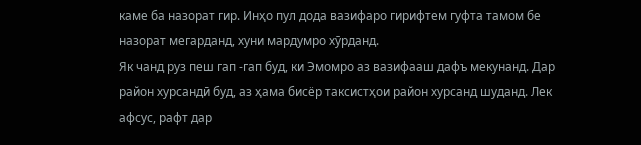каме ба назорат гир. Инҳо пул дода вазифаро гирифтем гуфта тамом бе назорат мегарданд, хуни мардумро хӯрданд.
Як чанд руз пеш гап -гап буд, ки Эмомро аз вазифааш дафъ мекунанд. Дар район хурсандӣ буд, аз ҳама бисёр таксистҳои район хурсанд шуданд. Лек афсус, рафт дар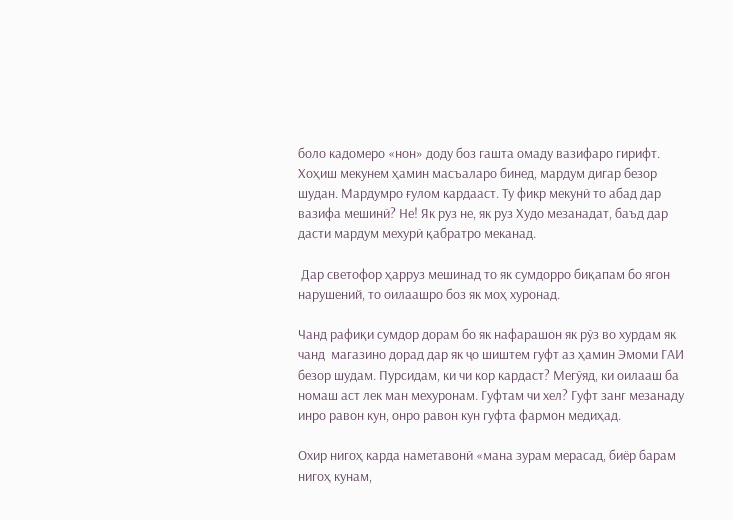боло кадомеро «нон» доду боз гашта омаду вазифаро гирифт. Хоҳиш мекунем ҳамин масъаларо бинед, мардум дигар безор шудан. Мардумро ғулом кардааст. Ту фикр мекунӣ то абад дар вазифа мешинӣ? Не! Як руз не, як руз Худо мезанадат, баъд дар дасти мардум мехурӣ қабратро меканад.

 Дар светофор ҳарруз мешинад то як сумдорро биқапам бо ягон нарушений, то оилаашро боз як моҳ хуронад.

Чанд рафиқи сумдор дорам бо як нафарашон як рӯз во хурдам як чанд  магазино дорад дар як ҷо шиштем гуфт аз ҳамин Эмоми ГАИ безор шудам. Пурсидам, ки чи кор кардаст? Мегӯяд, ки оилааш ба номаш аст лек ман мехуронам. Гуфтам чи хел? Гуфт занг мезанаду инро равон кун, онро равон кун гуфта фармон медиҳад.

Охир нигоҳ карда наметавонӣ «мана зурам мерасад, биёр барам нигоҳ кунам,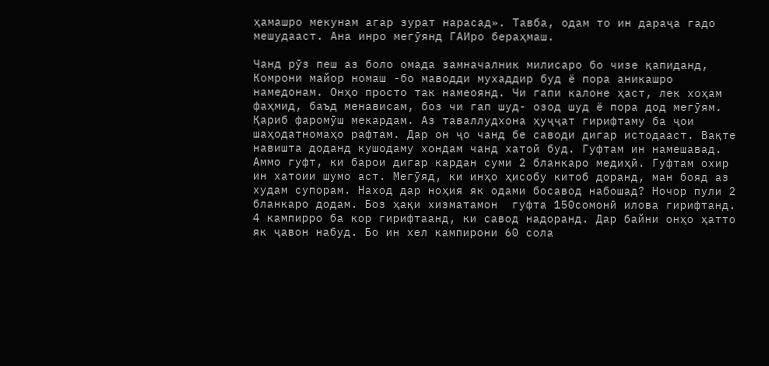ҳамашро мекунам агар зурат нарасад». Тавба, одам то ин дараҷа гадо мешудааст. Ана инро мегӯянд ГАИро бераҳмаш.

Чанд рӯз пеш аз боло омада замначалник милисаро бо чизе қапиданд, Комрони майор номаш -бо маводди мухаддир буд ё пора аникашро намедонам. Онҳо просто так намеоянд. Чи гапи калоне ҳаст, лек хоҳам фаҳмид, баъд менависам, боз чи гап шуд- озод шуд ё пора дод мегӯям.
Қариб фаромӯш мекардам. Аз таваллудхона ҳуҷҷат гирифтаму ба ҷои шаҳодатномаҳо рафтам. Дар он ҷо чанд бе саводи дигар истодааст. Вақте навишта доданд кушодаму хондам чанд хатоӣ буд. Гуфтам ин намешавад. Аммо гуфт, ки барои дигар кардан суми 2 бланкаро медиҳӣ. Гуфтам охир ин хатоии шумо аст. Мегӯяд, ки инҳо ҳисобу китоб доранд, ман бояд аз худам супорам. Наход дар ноҳия як одами босавод набошад? Ночор пули 2 бланкаро додам. Боз ҳақи хизматамон  гуфта 150сомонӣ илова гирифтанд. 4 кампирро ба кор гирифтаанд, ки савод надоранд. Дар байни онҳо ҳатто як ҷавон набуд. Бо ин хел кампирони 60 сола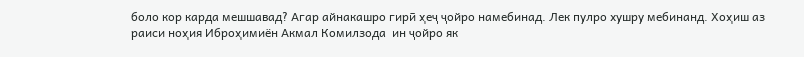боло кор карда мешшавад? Агар айнакашро гирӣ ҳеҷ ҷойро намебинад. Лек пулро хушру мебинанд. Хоҳиш аз раиси ноҳия Иброҳимиён Акмал Комилзода  ин ҷойро як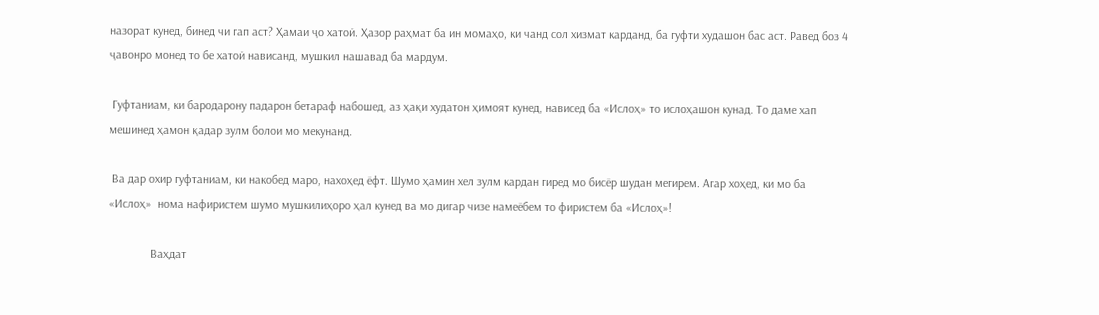назорат кунед, бинед чи гап аст? Ҳамаи ҷо хатоӣ. Ҳазор раҳмат ба ин момаҳо, ки чанд сол хизмат карданд, ба гуфти худашон бас аст. Равед боз 4 ҷавонро монед то бе хатоӣ нависанд, мушкил нашавад ба мардум.

 Гуфтаниам, ки бародарону падарон бетараф набошед, аз ҳақи худатон ҳимоят кунед, нависед ба «Ислоҳ» то ислоҳашон кунад. То даме хап мешинед ҳамон қадар зулм болои мо мекунанд.

 Ва дар охир гуфтаниам, ки накобед маро, нахоҳед ёфт. Шумо ҳамин хел зулм кардан гиред мо бисёр шудан мегирем. Агар хоҳед, ки мо ба «Ислоҳ»  нома нафиристем шумо мушкилиҳоро ҳал кунед ва мо дигар чизе намеёбем то фиристем ба «Ислоҳ»!

              Ваҳдат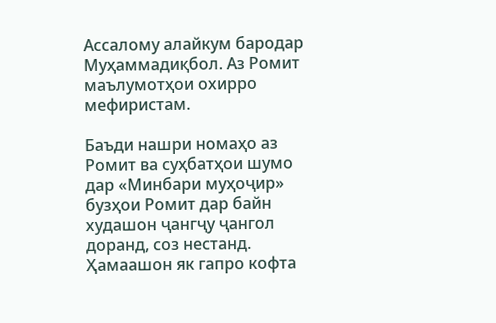Ассалому алайкум бародар Муҳаммадиқбол. Аз Ромит маълумотҳои охирро мефиристам.

Баъди нашри номаҳо аз Ромит ва суҳбатҳои шумо дар «Минбари муҳоҷир» бузҳои Ромит дар байн худашон ҷангҷу ҷангол доранд, соз нестанд. Ҳамаашон як гапро кофта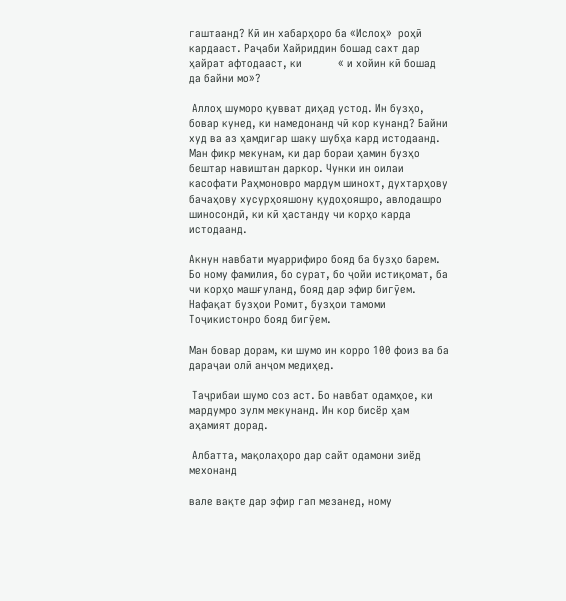гаштаанд? Кӣ ин хабарҳоро ба «Ислоҳ»  роҳӣ кардааст. Раҷаби Хайриддин бошад сахт дар ҳайрат афтодааст, ки            « и хойин кӣ бошад да байни мо»?

 Аллоҳ шуморо қувват диҳад устод. Ин бузҳо, бовар кунед, ки намедонанд чӣ кор кунанд? Байни худ ва аз ҳамдигар шаку шубҳа кард истодаанд. Ман фикр мекунам, ки дар бораи ҳамин бузҳо бештар навиштан даркор. Чунки ин оилаи касофати Раҳмоновро мардум шинохт, духтарҳову бачаҳову хусурҳояшону қудоҳояшро, авлодашро шиносондӣ, ки кӣ ҳастанду чи корҳо карда истодаанд.

Акнун навбати муаррифиро бояд ба бузҳо барем. Бо ному фамилия, бо сурат, бо ҷойи истиқомат, ба чи корҳо машғуланд, бояд дар эфир бигӯем. Нафақат бузҳои Ромит, бузҳои тамоми Тоҷикистонро бояд бигӯем.

Ман бовар дорам, ки шумо ин корро 100 фоиз ва ба дараҷаи олӣ анҷом медиҳед.

 Таҷрибаи шумо соз аст. Бо навбат одамҳое, ки мардумро зулм мекунанд. Ин кор бисёр ҳам аҳамият дорад.

 Албатта, мақолаҳоро дар сайт одамони зиёд мехонанд

вале вақте дар эфир гап мезанед, ному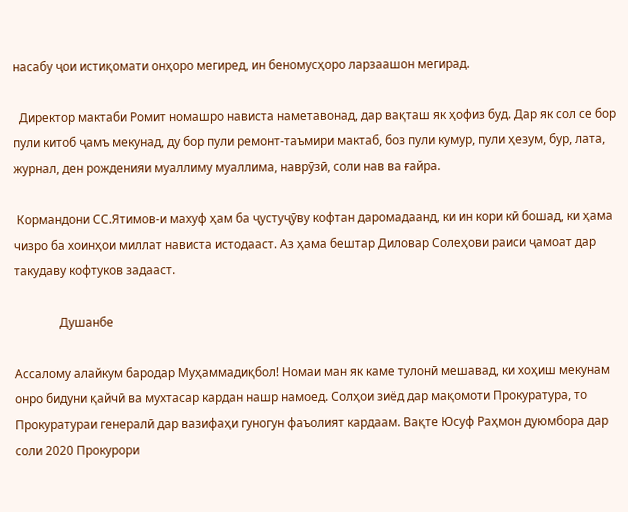насабу ҷои истиқомати онҳоро мегиред, ин беномусҳоро ларзаашон мегирад.

  Директор мактаби Ромит номашро нависта наметавонад, дар вақташ як ҳофиз буд. Дар як сол се бор пули китоб ҷамъ мекунад, ду бор пули ремонт-таъмири мактаб, боз пули кумур, пули ҳезум, бур, лата, журнал, ден рожденияи муаллиму муаллима, наврӯзӣ, соли нав ва ғайра.

 Кормандони СС.Ятимов-и махуф ҳам ба ҷустуҷӯву кофтан даромадаанд, ки ин кори кӣ бошад, ки ҳама чизро ба хоинҳои миллат нависта истодааст. Аз ҳама бештар Диловар Солеҳови раиси ҷамоат дар такудаву кофтуков задааст.

               Душанбе

Ассалому алайкум бародар Муҳаммадиқбол! Номаи ман як каме тулонӣ мешавад, ки хоҳиш мекунам онро бидуни қайчӣ ва мухтасар кардан нашр намоед. Солҳои зиёд дар мақомоти Прокуратура, то Прокуратураи генералӣ дар вазифаҳи гуногун фаъолият кардаам. Вақте Юсуф Раҳмон дуюмбора дар соли 2020 Прокурори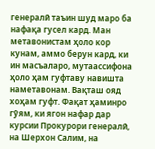генералӣ таъин шуд маро ба нафақа гусел кард. Ман метавонистам ҳоло кор кунам, аммо берун кард, ки ин масъаларо, мутаассифона ҳоло ҳам гуфтаву навишта наметавонам. Вақташ ояд хоҳам гуфт. Фақат ҳаминро гӯям, ки ягон нафар дар курсии Прокурори генералӣ, на Шерхон Салим, на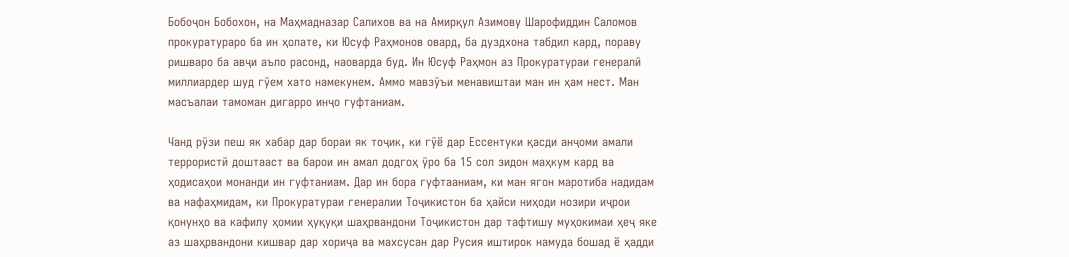Бобоҷон Бобохон, на Маҳмадназар Салихов ва на Амирқул Азимову Шарофиддин Саломов прокуратураро ба ин ҳолате, ки Юсуф Раҳмонов овард, ба дуздхона табдил кард, пораву ришваро ба авҷи аъло расонд, наоварда буд. Ин Юсуф Раҳмон аз Прокуратураи генералӣ миллиардер шуд гӯем хато намекунем. Аммо мавзӯъи менавиштаи ман ин ҳам нест. Ман масъалаи тамоман дигарро инҷо гуфтаниам.

Чанд рӯзи пеш як хабар дар бораи як тоҷик, ки гӯё дар Ессентуки қасди анҷоми амали террористӣ доштааст ва барои ин амал додгоҳ ӯро ба 15 сол зидон маҳкум кард ва ҳодисаҳои монанди ин гуфтаниам. Дар ин бора гуфтааниам, ки ман ягон маротиба надидам ва нафаҳмидам, ки Прокуратураи генералии Тоҷикистон ба ҳайси ниҳоди нозири иҷрои қонунҳо ва кафилу ҳомии ҳуқуқи шаҳрвандони Тоҷикистон дар тафтишу муҳокимаи ҳеҷ яке аз шаҳрвандони кишвар дар хориҷа ва махсусан дар Русия иштирок намуда бошад ё ҳадди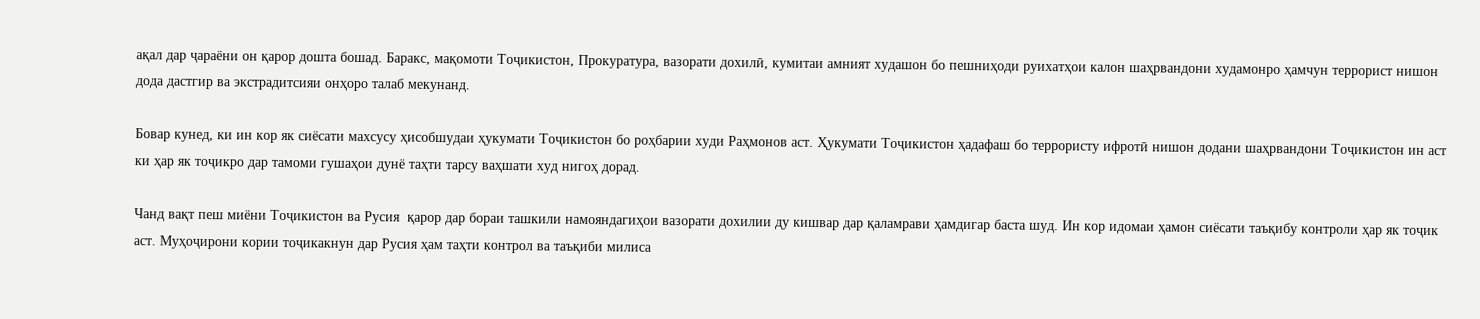ақал дар ҷараёни он қарор дошта бошад. Баракс, мақомоти Тоҷикистон, Прокуратура, вазорати дохилӣ, кумитаи амният худашон бо пешниҳоди руихатҳои калон шаҳрвандони худамонро ҳамчун террорист нишон дода дастгир ва экстрадитсияи онҳоро талаб мекунанд.

Бовар кунед, ки ин кор як сиёсати махсусу ҳисобшудаи ҳукумати Тоҷикистон бо роҳбарии худи Раҳмонов аст. Ҳукумати Тоҷикистон ҳадафаш бо террористу ифротӣ нишон додани шаҳрвандони Тоҷикистон ин аст ки ҳар як тоҷикро дар тамоми гушаҳои дунё таҳти тарсу ваҳшати худ нигоҳ дорад.

Чанд вақт пеш миёни Тоҷикистон ва Русия  қарор дар бораи ташкили намояндагиҳои вазорати дохилии ду кишвар дар қаламрави ҳамдигар баста шуд. Ин кор идомаи ҳамон сиёсати таъқибу контроли ҳар як тоҷик аст. Муҳоҷирони кории тоҷикакнун дар Русия ҳам таҳти контрол ва таъқиби милиса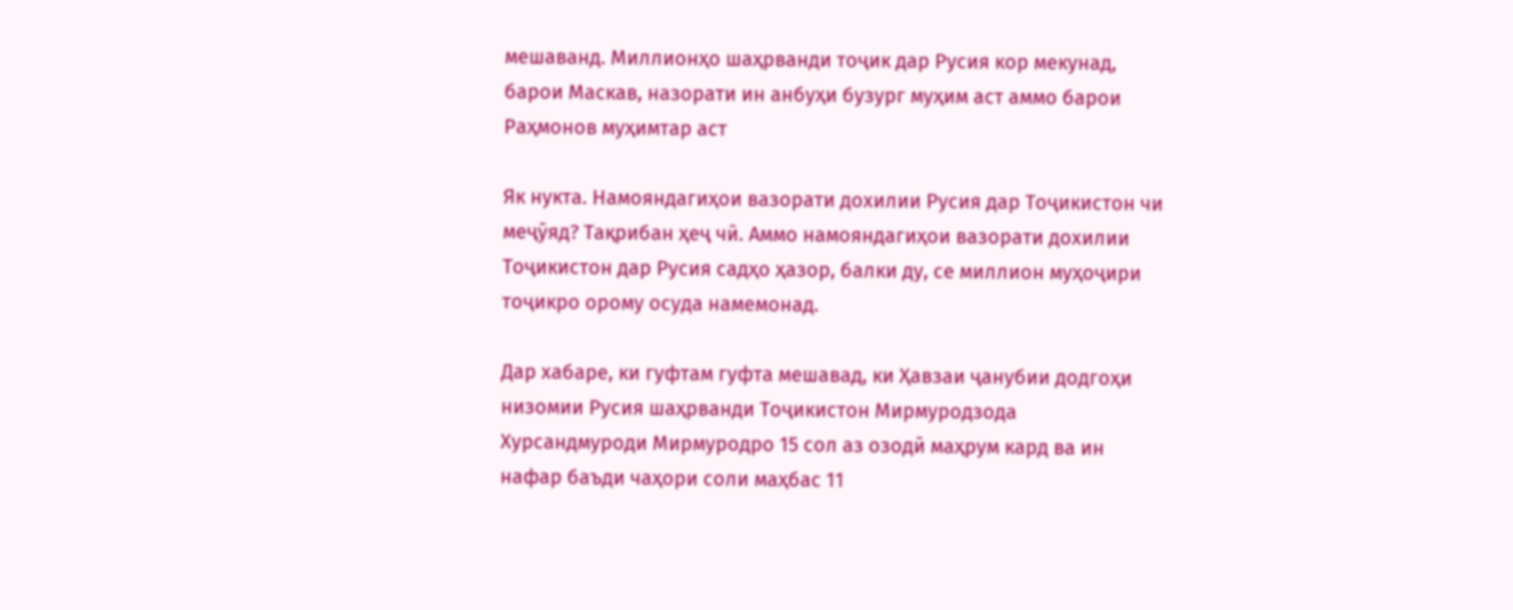мешаванд. Миллионҳо шаҳрванди тоҷик дар Русия кор мекунад, барои Маскав, назорати ин анбуҳи бузург муҳим аст аммо барои Раҳмонов муҳимтар аст

Як нукта. Намояндагиҳои вазорати дохилии Русия дар Тоҷикистон чи меҷӯяд? Тақрибан ҳеҷ чӣ. Аммо намояндагиҳои вазорати дохилии Тоҷикистон дар Русия садҳо ҳазор, балки ду, се миллион муҳоҷири тоҷикро орому осуда намемонад.

Дар хабаре, ки гуфтам гуфта мешавад, ки Ҳавзаи ҷанубии додгоҳи низомии Русия шаҳрванди Тоҷикистон Мирмуродзода Хурсандмуроди Мирмуродро 15 сол аз озодӣ маҳрум кард ва ин нафар баъди чаҳори соли маҳбас 11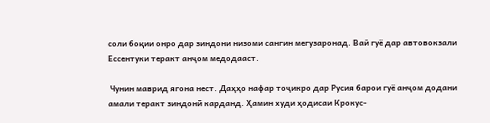соли боқии онро дар зиндони низоми сангин мегузаронад. Вай гуё дар автовокзали Ессентуки теракт анҷом медодааст.

 Чунин маврид ягона нест. Даҳҳо нафар тоҷикро дар Русия барои гуё анҷом додани амали теракт зиндонӣ карданд. Ҳамин худи ҳодисаи Крокус-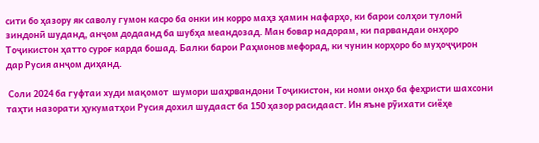сити бо ҳазору як саволу гумон касро ба онки ин корро маҳз ҳамин нафарҳо, ки барои солҳои тулонӣ зиндонӣ шуданд, анҷом додаанд ба шубҳа меандозад. Ман бовар надорам, ки парвандаи онҳоро Тоҷикистон ҳатто суроғ карда бошад. Балки барои Раҳмонов мефорад, ки чунин корҳоро бо муҳоҷҷирон дар Русия анҷом диҳанд.

 Соли 2024 ба гуфтаи худи мақомот  шумори шаҳрвандони Тоҷикистон, ки номи онҳо ба феҳристи шахсони таҳти назорати ҳукуматҳои Русия дохил шудааст ба 150 ҳазор расидааст. Ин яъне рӯихати сиёҳе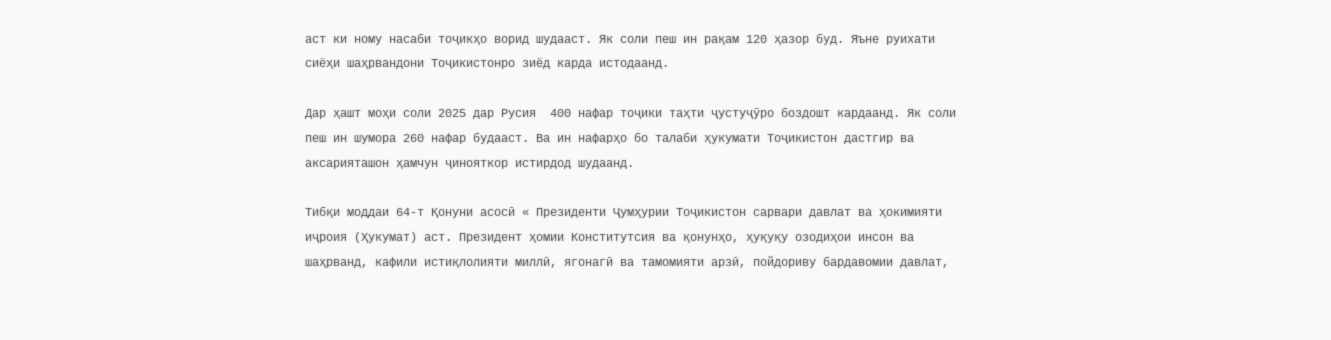аст ки ному насаби тоҷикҳо ворид шудааст. Як соли пеш ин рақам 120 ҳазор буд. Яъне руихати сиёҳи шаҳрвандони Тоҷикистонро зиёд карда истодаанд.

Дар ҳашт моҳи соли 2025 дар Русия  400 нафар тоҷики таҳти ҷустуҷӯро боздошт кардаанд. Як соли пеш ин шумора 260 нафар будааст. Ва ин нафарҳо бо талаби ҳукумати Тоҷикистон дастгир ва аксарияташон ҳамчун ҷинояткор истирдод шудаанд.

Тибқи моддаи 64-т Қонуни асосӣ « Президенти Ҷумҳурии Тоҷикистон сарвари давлат ва ҳокимияти иҷроия (Ҳукумат) аст. Президент ҳомии Конститутсия ва қонунҳо, ҳуқуқу озодиҳои инсон ва шаҳрванд, кафили истиқлолияти миллӣ, ягонагӣ ва тамомияти арзӣ, пойдориву бардавомии давлат,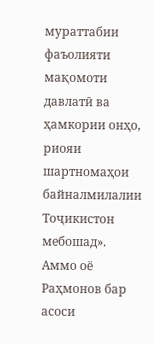мураттабии фаъолияти мақомоти давлатӣ ва ҳамкории онҳо, риояи шартномаҳои байналмилалии Тоҷикистон мебошад». Аммо оё Раҳмонов бар асоси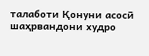талаботи Қонуни асосӣ шаҳрвандони худро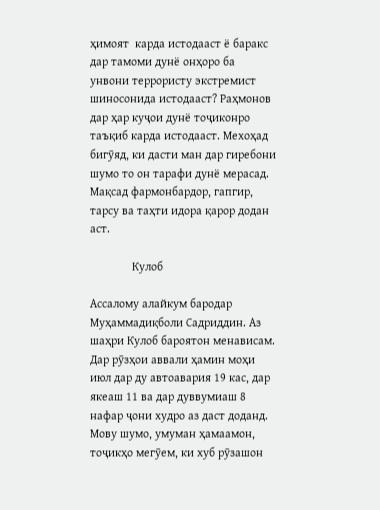ҳимоят  карда истодааст ё баракс дар тамоми дунё онҳоро ба унвони террористу экстремист шиносонида истодааст? Раҳмонов дар ҳар куҷои дунё тоҷиконро таъқиб карда истодааст. Мехоҳад бигӯяд, ки дасти ман дар гиребони шумо то он тарафи дунё мерасад. Мақсад фармонбардор, гапгир, тарсу ва таҳти идора қарор додан аст.

              Кулоб

Ассалому алайкум бародар Муҳаммадиқболи Садриддин. Аз шаҳри Кулоб бароятон менависам. Дар рӯзҳои аввали ҳамин моҳи июл дар ду автоавария 19 кас, дар якеаш 11 ва дар дуввумиаш 8 нафар ҷони худро аз даст доданд. Мову шумо, умуман ҳамаамон, тоҷикҳо мегӯем, ки хуб рӯзашон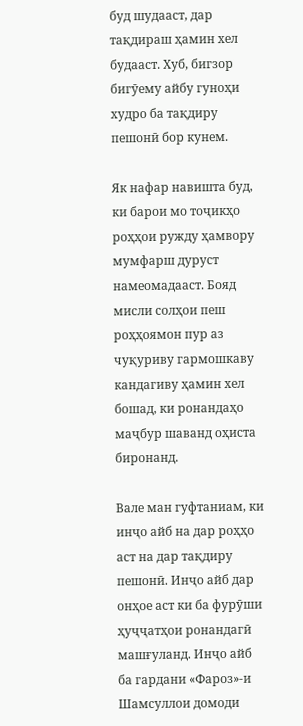буд шудааст, дар тақдираш ҳамин хел будааст. Хуб, бигзор бигӯему айбу гуноҳи худро ба тақдиру пешонӣ бор кунем.

Як нафар навишта буд, ки барои мо тоҷикҳо роҳҳои ружду ҳамвору мумфарш дуруст намеомадааст. Бояд мисли солҳои пеш роҳҳоямон пур аз чуқуриву гармошкаву кандагиву ҳамин хел бошад, ки ронандаҳо маҷбур шаванд оҳиста биронанд.

Вале ман гуфтаниам, ки инҷо айб на дар роҳҳо аст на дар тақдиру пешонӣ. Инҷо айб дар онҳое аст ки ба фурӯши ҳуҷҷатҳои ронандагӣ машғуланд. Инҷо айб ба гардани «Фароз»-и Шамсуллои домоди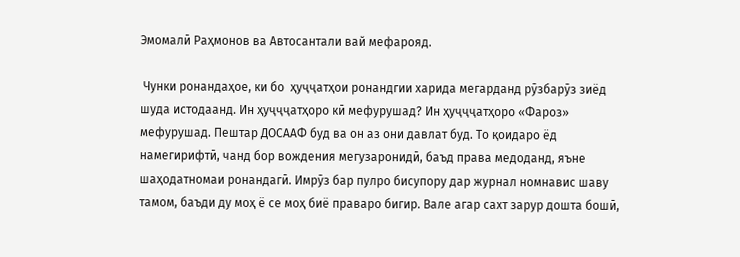Эмомалӣ Раҳмонов ва Автосантали вай мефарояд.

 Чунки ронандаҳое, ки бо  ҳуҷҷатҳои ронандгии харида мегарданд рӯзбарӯз зиёд шуда истодаанд. Ин ҳуҷҷҷатҳоро кӣ мефурушад? Ин ҳуҷҷҷатҳоро «Фароз» мефурушад. Пештар ДОСААФ буд ва он аз они давлат буд. То қоидаро ёд намегирифтӣ, чанд бор вождения мегузаронидӣ, баъд права медоданд, яъне шаҳодатномаи ронандагӣ. Имрӯз бар пулро бисупору дар журнал номнавис шаву тамом, баъди ду моҳ ё се моҳ биё праваро бигир. Вале агар сахт зарур дошта бошӣ,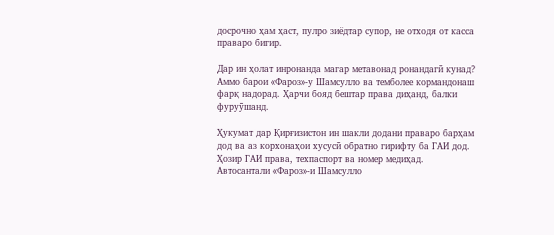досрочно ҳам ҳаст, пулро зиёдтар супор, не отходя от касса праваро бигир.

Дар ин ҳолат инронанда магар метавонад ронандагӣ кунад? Аммо барои «Фароз»-у Шамсулло ва темболее кормандонаш фарқ надорад. Ҳарчи бояд бештар права диҳанд, балки фуруӯшанд.

Ҳукумат дар Қирғизистон ин шакли додани праваро барҳам дод ва аз корхонаҳои хусусӣ обратно гирифту ба ГАИ дод. Ҳозир ГАИ права, техпаспорт ва номер медиҳад. Автосантали «Фароз»-и Шамсулло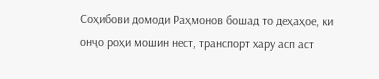Соҳибови домоди Раҳмонов бошад то деҳаҳое, ки онҷо роҳи мошин нест, транспорт хару асп аст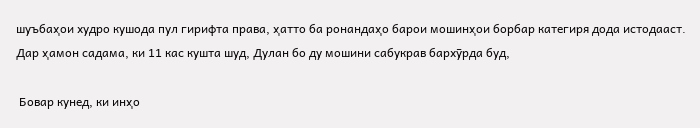шуъбаҳои худро кушода пул гирифта права, ҳатто ба ронандаҳо барои мошинҳои борбар категиря дода истодааст. Дар ҳамон садама, ки 11 кас кушта шуд, Дулан бо ду мошини сабукрав бархӯрда буд,

 Бовар кунед, ки инҳо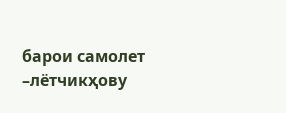барои самолет –лётчикҳову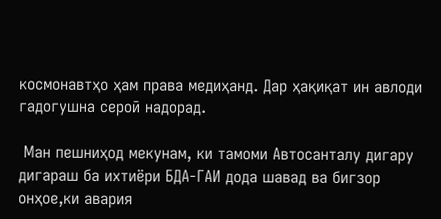космонавтҳо ҳам права медиҳанд. Дар ҳақиқат ин авлоди гадогушна сероӣ надорад.

 Ман пешниҳод мекунам, ки тамоми Автосанталу дигару дигараш ба ихтиёри БДА-ГАИ дода шавад ва бигзор онҳое,ки авария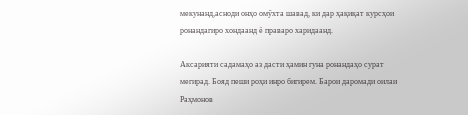мекунанд,асноди онҳо омӯхта шавад, ки дар ҳақиқат курсҳои ронандагиро хондаанд ё праваро харидаанд.

Аксарияти садамаҳо аз дасти ҳамин гуна ронандаҳо сурат мегирад. Бояд пеши роҳи инро бигирем. Барои даромади оилаи Раҳмонов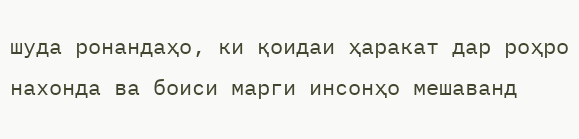шуда ронандаҳо, ки қоидаи ҳаракат дар роҳро нахонда ва боиси марги инсонҳо мешаванд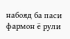набояд ба паси фармон ё рули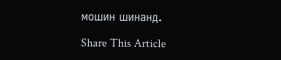мошин шинанд.

Share This Article